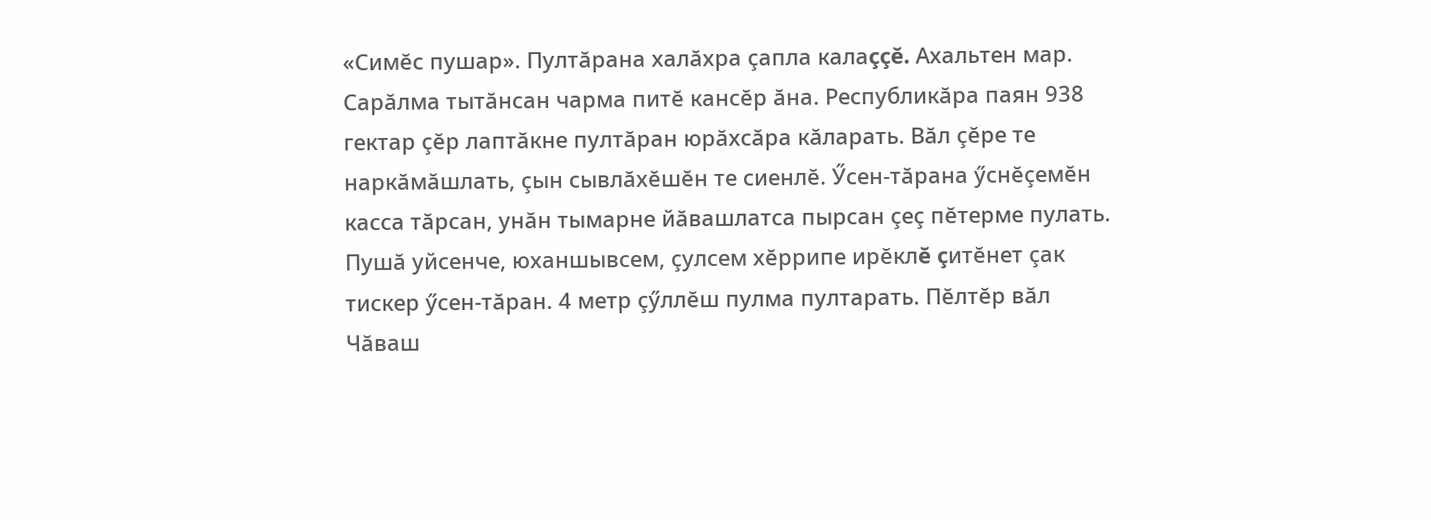«Симĕс пушар». Пултăрана халăхра çапла калаççĕ. Ахальтен мар. Сарăлма тытăнсан чарма питĕ кансĕр ăна. Республикăра паян 938 гектар çĕр лаптăкне пултăран юрăхсăра кăларать. Вăл çĕре те наркăмăшлать, çын сывлăхĕшĕн те сиенлĕ. Ӳсен-тăрана ӳснĕçемĕн касса тăрсан, унăн тымарне йăвашлатса пырсан çеç пĕтерме пулать.
Пушă уйсенче, юханшывсем, çулсем хĕррипе ирĕклĕ çитĕнет çак тискер ӳсен-тăран. 4 метр çӳллĕш пулма пултарать. Пĕлтĕр вăл Чăваш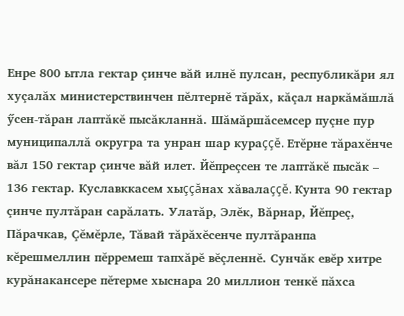Енре 800 ытла гектар çинче вăй илнĕ пулсан, республикăри ял хуçалăх министерствинчен пĕлтернĕ тăрăх, кăçал наркăмăшлă ӳсен-тăран лаптăкĕ пысăкланнă. Шăмăршăсемсер пуçне пур муниципаллă округра та унран шар кураççĕ. Етĕрне тăрахĕнче вăл 150 гектар çинче вăй илет. Йĕпреçсен те лаптăкĕ пысăк – 136 гектар. Куславккасем хыççăнах хăвалаççĕ. Кунта 90 гектар çинче пултăран сарăлать. Улатăр, Элĕк, Вăрнар, Йĕпреç, Пăрачкав, Çĕмĕрле, Тăвай тăрăхĕсенче пултăранпа кĕрешмеллин пĕрремеш тапхăрĕ вĕçленнĕ. Сунчăк евĕр хитре курăнакансере пĕтерме хыснара 20 миллион тенкĕ пăхса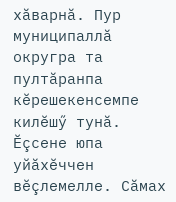хăварнă. Пур муниципаллă округра та пултăранпа кĕрешекенсемпе килĕшӳ тунă. Ĕçсене юпа уйăхĕччен вĕçлемелле. Сăмах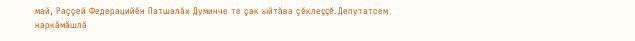май, Раççей Федерацийĕн Патшалăх Думинче те çак ыйтăва çĕклеççĕ. Депутатсем наркăмăшлă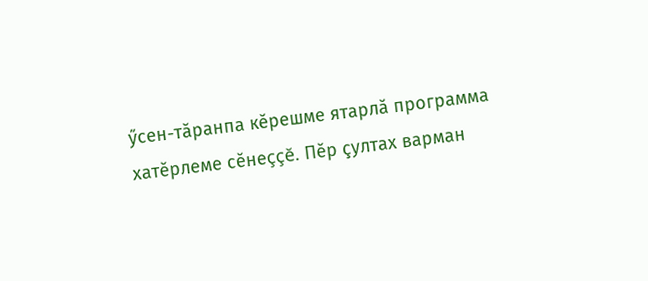ӳсен-тăранпа кĕрешме ятарлă программа хатĕрлеме сĕнеççĕ. Пĕр çултах варман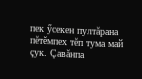пек ӳсекен пултăрана пĕтĕмпех тĕп тума май çук. Çавăнпа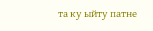та ку ыйту патне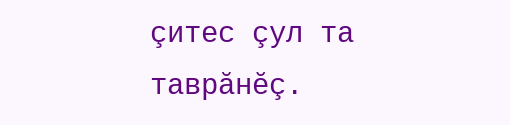çитес çул та таврăнĕç.